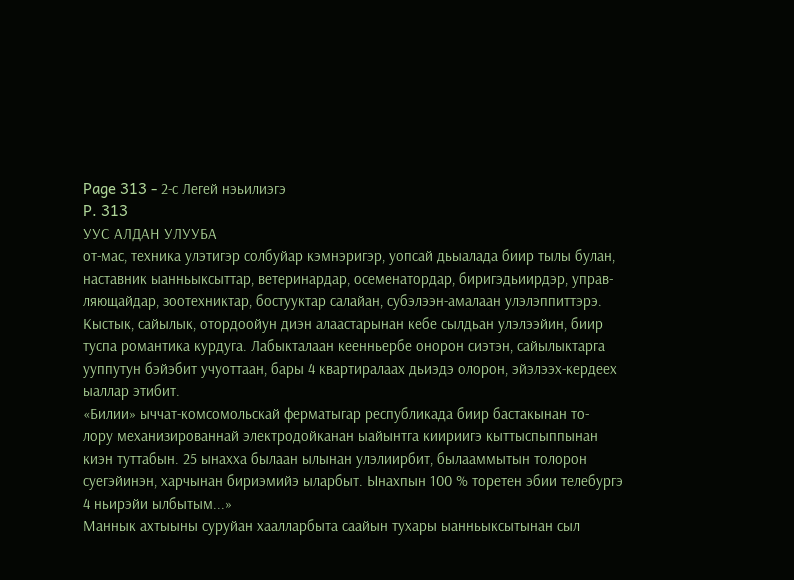Page 313 - 2-с Легей нэьилиэгэ
P. 313
УУС АЛДАН УЛУУБА
от-мас, техника улэтигэр солбуйар кэмнэригэр, уопсай дьыалада биир тылы булан,
наставник ыанньыксыттар, ветеринардар, осеменатордар, биригэдьиирдэр, управ-
ляющайдар, зоотехниктар, бостууктар салайан, субэлээн-амалаан улэлэппиттэрэ.
Кыстык, сайылык, отордоойун диэн алаастарынан кебе сылдьан улэлээйин, биир
туспа романтика курдуга. Лабыкталаан кеенньербе онорон сиэтэн, сайылыктарга
ууппутун бэйэбит учуоттаан, бары 4 квартиралаах дьиэдэ олорон, эйэлээх-кердеех
ыаллар этибит.
«Билии» ыччат-комсомольскай ферматыгар республикада биир бастакынан то-
лору механизированнай электродойканан ыайынтга киириигэ кыттыспыппынан
киэн туттабын. 25 ынахха былаан ылынан улэлиирбит, былааммытын толорон
суегэйинэн, харчынан бириэмийэ ыларбыт. Ынахпын 100 % торетен эбии телебургэ
4 ньирэйи ылбытым...»
Маннык ахтыыны суруйан хаалларбыта саайын тухары ыанньыксытынан сыл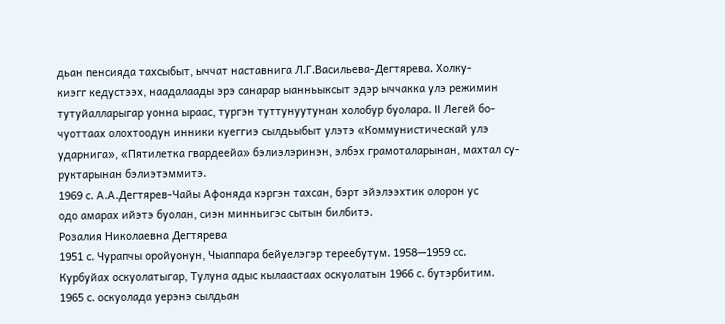дьан пенсияда тахсыбыт, ыччат наставнига Л.Г.Васильева-Дегтярева. Холку-
киэгг кедустээх, наадалаады эрэ санарар ыанньыксыт эдэр ыччакка улэ режимин
тутуйалларыгар уонна ыраас, тургэн туттунуутунан холобур буолара. II Легей бо-
чуоттаах олохтоодун инники куеггиэ сылдьыбыт улэтэ «Коммунистическай улэ
ударнига», «Пятилетка гвардеейа» бэлиэлэринэн, элбэх грамоталарынан, махтал су-
руктарынан бэлиэтэммитэ.
1969 с. А.А.Дегтярев-Чайы Афоняда кэргэн тахсан, бэрт эйэлээхтик олорон ус
одо амарах ийэтэ буолан, сиэн минньигэс сытын билбитэ.
Розалия Николаевна Дегтярева
1951 с. Чурапчы оройуонун, Чыаппара бейуелэгэр тереебутум. 1958—1959 сс.
Курбуйах оскуолатыгар, Тулуна адыс кылаастаах оскуолатын 1966 с. бутэрбитим.
1965 с. оскуолада уерэнэ сылдьан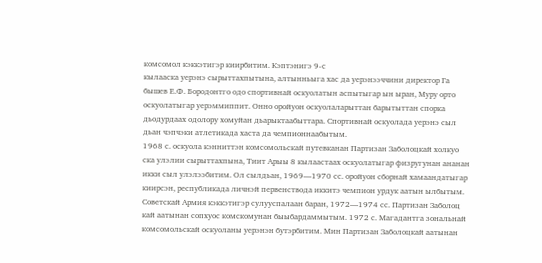комсомол кэккэтигэр киирбитим. Кэптэнигэ 9-с
кылааска уерэнэ сырыттахпытына, алтынньыга хас да уерэнээччини директор Га
бышев Е.Ф. Бородонтго одо спортивнай оскуолатын аспытыгар ын ыран, Муру орто
оскуолатыгар уерэммиппит. Онно оройуон оскуолаларыттан барытыттан спорка
дьодурдаах одолору хомуйан дьарыктаабыттара. Спортивнай оскуолада уерэнэ сыл
дьан чэпчэки атлетикада хаста да чемпионнаабытым.
1968 с. оскуола кэнниттэн комсомольскай путевканан Партизан Заболоцкай холкуо
ска улэлии сырыттахпына, Тиит Арыы 8 кылаастаах оскуолатыгар физругунан ананан
икки сыл улэлээбитим. Ол сылдьан, 1969—1970 сс. оройуон сборнай хамаандатыгар
киирсэн, республикада личнэй первенствода иккитэ чемпион урдук аатын ылбытым.
Советскай Армия кэккэтигэр сулууспалаан баран, 1972—1974 сс. Партизан Заболоц
кай аатынан сопхуос комскомунан быыбардаммытым. 1972 с. Магадантга зональнай
комсомольскай оскуоланы уерэнэн бутэрбитим. Мин Партизан Заболоцкай аатынан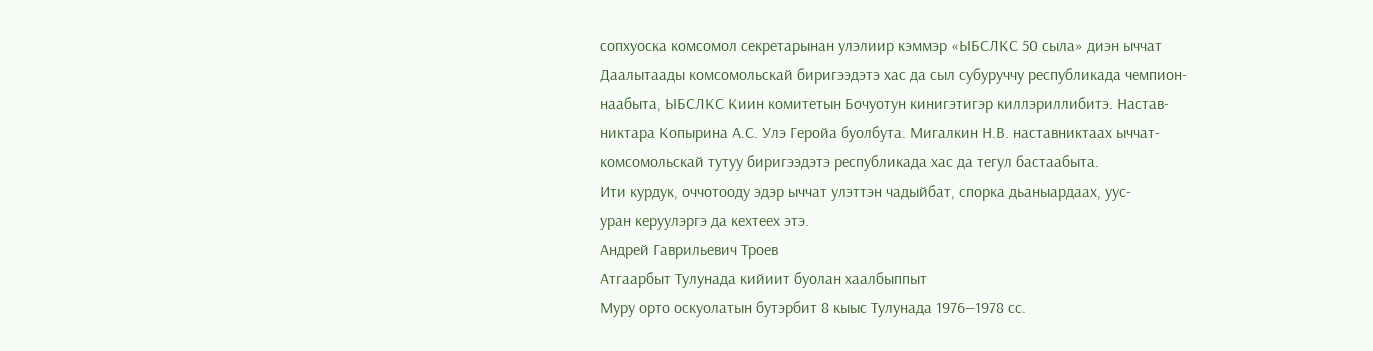сопхуоска комсомол секретарынан улэлиир кэммэр «ЫБСЛКС 50 сыла» диэн ыччат
Даалытаады комсомольскай биригээдэтэ хас да сыл субуруччу республикада чемпион-
наабыта, ЫБСЛКС Киин комитетын Бочуотун кинигэтигэр киллэриллибитэ. Настав-
никтара Копырина А.С. Улэ Геройа буолбута. Мигалкин Н.В. наставниктаах ыччат-
комсомольскай тутуу биригээдэтэ республикада хас да тегул бастаабыта.
Ити курдук, оччотооду эдэр ыччат улэттэн чадыйбат, спорка дьаныардаах, уус-
уран керуулэргэ да кехтеех этэ.
Андрей Гаврильевич Троев
Атгаарбыт Тулунада кийиит буолан хаалбыппыт
Муру орто оскуолатын бутэрбит 8 кыыс Тулунада 1976—1978 сс.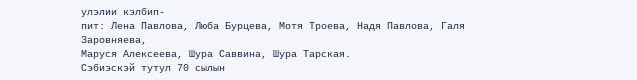улэлии кэлбип-
пит: Лена Павлова, Люба Бурцева, Мотя Троева, Надя Павлова, Галя Заровняева,
Маруся Алексеева, Шура Саввина, Шура Тарская.
Сэбиэскэй тутул 70 сылын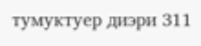тумуктуер диэри 311